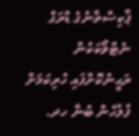ޕާކިސްތާނުގެ ޑްރަގް ނެޓްވޯކަކުން ރަޙީނުކޮށްފައި ހުރިކަމަށް ފުލުހުން ބުނާ ހދ.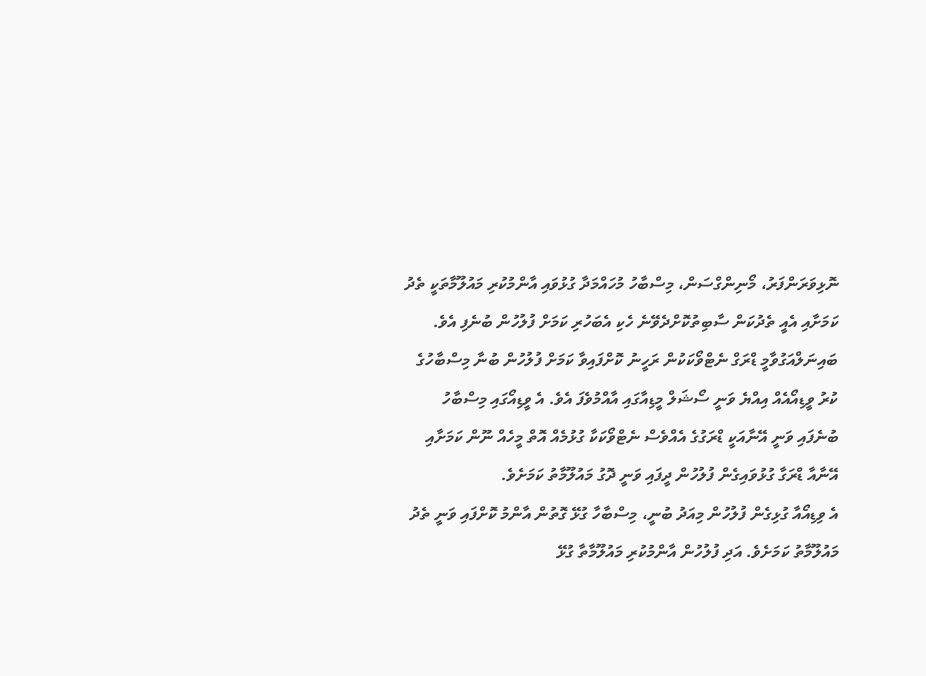ނޮޅިވަރަންފަރު، މޯނިންގްސަން، މިސްބާހު މުހައްމަދާ ގުޅުވައި އާންމުކުރި މައުލޫމާތަކީ ތެދު ކަމަށާއި އެއީ ތެދުކަން ސާބިތުކޮށްދެވޭނެ ހެކި އެބަހުރި ކަމަށް ފުލުހުން ބުނެފި އެވެ.
ބައިނަލްއަގުވާމީ ޑްރަގް ނެޓްވޯކަކުން ރަހީނު ކޮށްފައިވާ ކަމަށް ފުލުހުން ބުނާ މިސްބާހުގެ ކުރު ވީޑިއޯއެއް އިއްޔެ ވަނީ ސޯޝަލް މީޑިއާގައި އާއްމުވެފަ އެވެ. އެ ވީޑިއޯގައި މިސްބާހު ބުނެފައި ވަނީ އޭނާއަކީ ޑްރަގުގެ އެއްވެސް ނެޓްވޯކަކާ ގުޅުމެއް އޮތް މީހެއް ނޫން ކަމަށާއި އޭނާއާ ޑްރަގާ ގުޅުވައިގެން ފުލުހުން ދީފައި ވަނީ ދޮގު މައުލޫމާތު ކަމަށެވެ.
އެ ވިޑިއޯއާ ގުޅިގެން ފުލުހުން މިއަދު ބުނީ، މިސްބާހާ ގުޅޭ ގޮތުން އާންމު ކޮށްފައި ވަނީ ތެދު މައުލޫމާތު ކަމަށެވެ. އަދި ފުލުހުން އާންމުކުރި މައުލޫމާތާ ގުޅޭ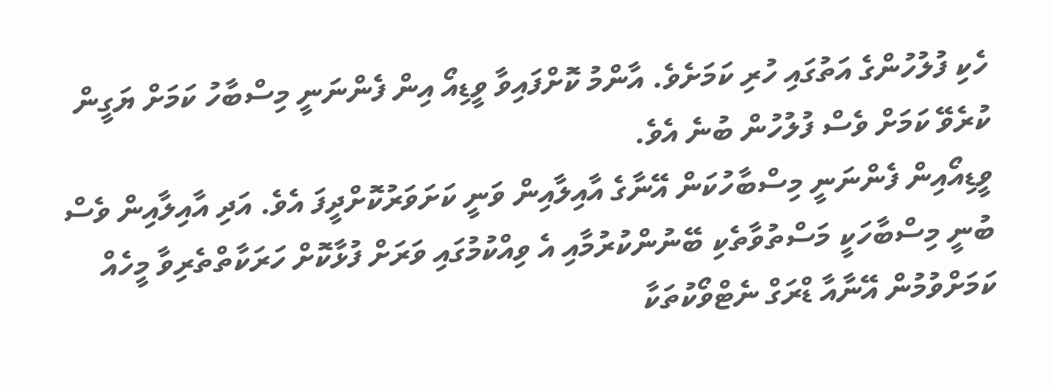ހެކި ފުލުހުންގެ އަތުގައި ހުރި ކަމަށެވެ. އާންމު ކޮށްފައިވާ ވީޑިއޯ އިން ފެންނަނީ މިސްބާހު ކަމަށް ޔަގީން ކުރެވޭ ކަމަށް ވެސް ފުލުހުން ބުނެ އެވެ.
ވީޑިއޯއިން ފެންނަނީ މިސްބާހުކަން އޭނާގެ އާއިލާއިން ވަނީ ކަށަވަރުކޮށްދީފަ އެވެ. އަދި އާއިލާއިން ވެސް ބުނީ މިސްބާހަކީ މަސްތުވާތެކި ބޭނުންކުރުމާއި އެ ވިއްކުމުގައި ވަރަށް ފުޅާކޮށް ހަރަކާތްތެރިވާ މީހެއް ކަމަށްވުމުން އޭނާއާ ޑްރަގް ނެޓްވޯކުތަކާ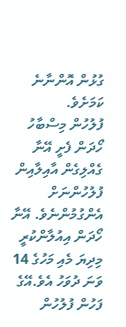ގުޅުން އޮންނާނެ ކަމަށެވެ.
ފުލުހުން މިސްބާހު ހޯދަން ފެށީ އޭނާ ގެއްލިގެން އާއިލާއިން ފުލުހުންނަށް އެންގުމުންނެވެ. އޭނާ ހޯދަން އިއުލާންކުރީ މިދިޔަ މެއި މަހުގެ 14 ވަނަ ދުވަހު އެވެ.އޭގެ ފަހުން ފުލުހުން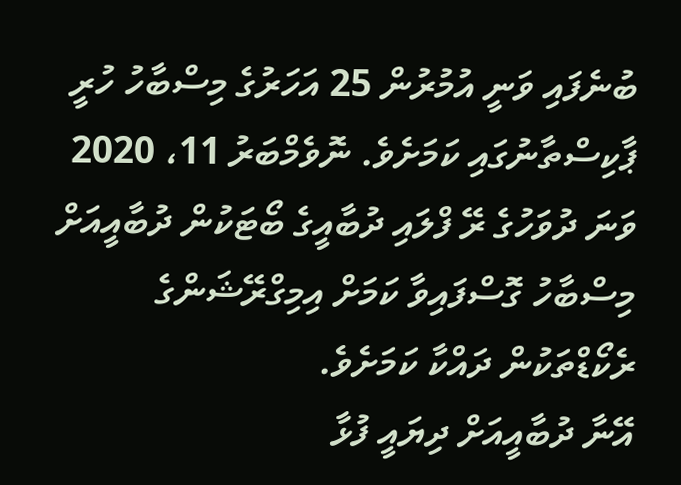ބުނެފައި ވަނީ އުމުރުން 25 އަހަރުގެ މިސްބާހު ހުރީ ޕާކިސްތާނުގައި ކަމަށެވެ. ނޮވެމްބަރު 11، 2020 ވަނަ ދުވަހުގެ ރޭ ފްލައި ދުބާއީގެ ބޯޓަކުން ދުބާއީއަށް މިސްބާހު ގޮސްފައިވާ ކަމަށް އިމިގްރޭޝަންގެ ރެކޯޑްތަކުން ދައްކާ ކަމަށެވެ.
އޭނާ ދުބާއީއަށް ދިޔައީ ފުޅާ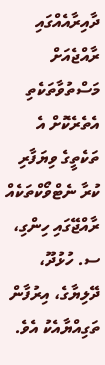ދާއިރާއެއްގައި ރާއްޖެއަށް މަސްތުވާތަކެތި އެތެރެކޮށް އެ ތަކެތީގެ ވިޔަފާރި ކުރާ ނެޓްވޯކްތަކެއް ރާއްޖޭގައި ހިންގި، ސ. ހުޅުދޫ، ދޭލިޔާގެ، އިރުފާން ތަގިއްޔާއެކު އެވެ.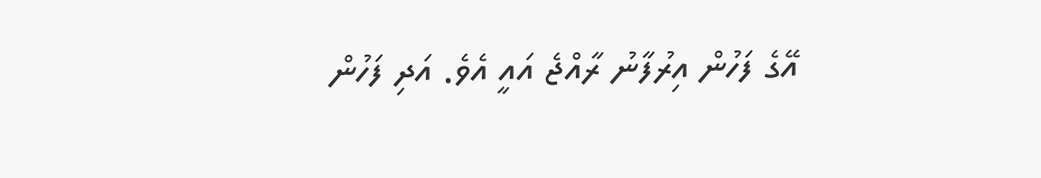އޭގެ ފަހުން އިރުފާނު ރާއްޖެ އައީ އެވެ. އަދި ފަހުން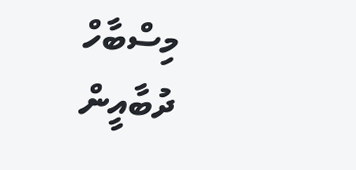މިސްބާހް ދުބާއީން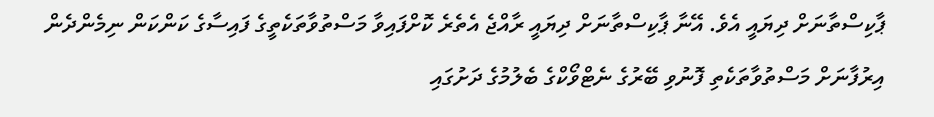ޕާކިސްތާނަށް ދިޔައީ އެވެ. އޭނާ ޕާކިސްތާނަށް ދިޔައީ ރާއްޖެ އެތެރެ ކޮށްފައިވާ މަސްތުވާތަކެތީގެ ފައިސާގެ ކަންކަން ނިމެންދެން އިރުފާނަށް މަސްތުވާތަކެތި ފޮނުވި ބޭރުގެ ނެޓްވޯކްގެ ބެލުމުގެ ދަށުގައި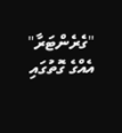"ގެރެންޓަރާ" އެއްގެ ގޮތުގައި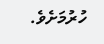ހުރުމަށެވެ.